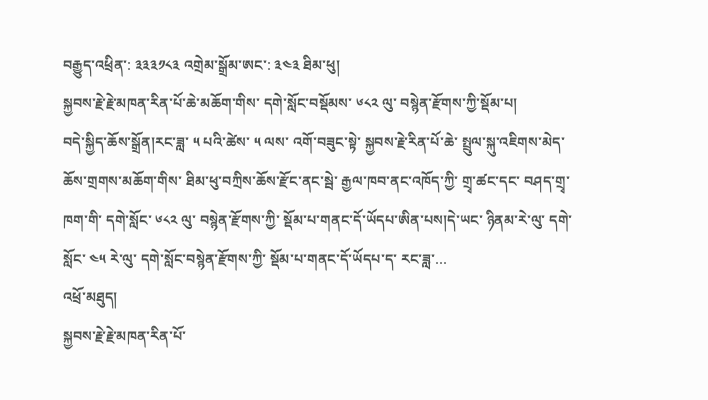བརྒྱུད་འཕྲིན་: ༣༣༣༡༨༣ འགྲེམ་སྒྲོམ་ཨང་: ༣༤༣ ཐིམ་ཕུ།
སྐྱབས་རྗེ་རྗེ་མཁན་རིན་པོ་ཆེ་མཆོག་གིས་ དགེ་སློང་བསྡོམས་ ༦༨༢ ལུ་ བསྙེན་རྫོགས་ཀྱི་སྡོམ་པ།
བདེ་སྐྱིད་ཆོས་སྒྲོན།རང་ཟླ་ ༥ པའི་ཚེས་ ༥ ལས་ འགོ་བཟུང་སྟེ་ སྐྱབས་རྗེ་རིན་པོ་ཆེ་ སྤྲུལ་སྐུ་འཇིགས་མེད་ཆོས་གྲགས་མཆོག་གིས་ ཐིམ་ཕུ་བཀྲིས་ཆོས་རྫོང་ནང་སྦེ་ རྒྱལ་ཁབ་ནང་འཁོད་ཀྱི་ གྲྭ་ཚང་དང་ བཤད་གྲྭ་ཁག་གི་ དགེ་སློང་ ༦༨༢ ལུ་ བསྙེན་རྫོགས་ཀྱི་ སྡོམ་པ་གནང་དོ་ཡོདཔ་ཨིན་པས།དེ་ཡང་ ཉིནམ་རེ་ལུ་ དགེ་སློང་ ༤༥ རེ་ལུ་ དགེ་སློང་བསྙེན་རྫོགས་ཀྱི་ སྡོམ་པ་གནང་དོ་ཡོདཔ་ད་ རང་ཟླ་…
འཕྲོ་མཐུད།
སྐྱབས་རྗེ་རྗེ་མཁན་རིན་པོ་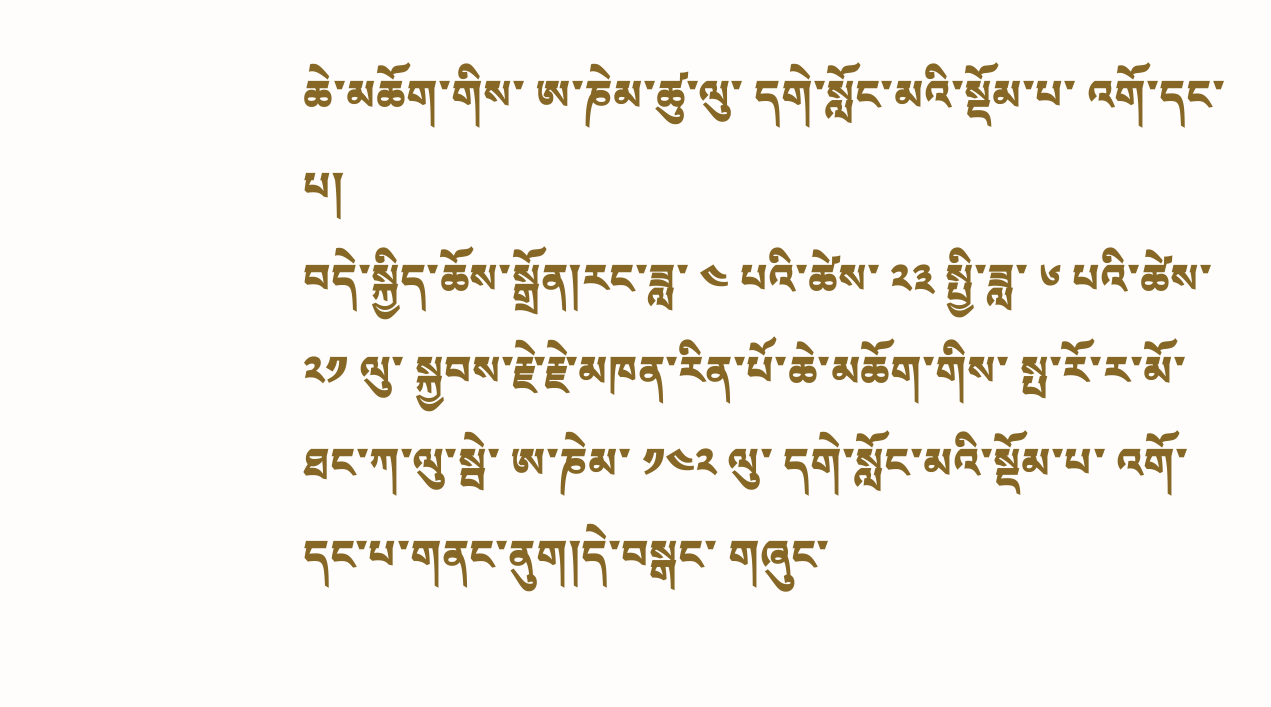ཆེ་མཆོག་གིས་ ཨ་ཎེམ་ཚུ་ལུ་ དགེ་སློང་མའི་སྡོམ་པ་ འགོ་དང་པ།
བདེ་སྐྱིད་ཆོས་སྒྲོན།རང་ཟླ་ ༤ པའི་ཚེས་ ༢༣ སྤྱི་ཟླ་ ༦ པའི་ཚེས་ ༢༡ ལུ་ སྐྱབས་རྗེ་རྗེ་མཁན་རིན་པོ་ཆེ་མཆོག་གིས་ སྤ་རོ་ར་མོ་ཐང་ཀ་ལུ་སྦེ་ ཨ་ཎེམ་ ༡༤༢ ལུ་ དགེ་སློང་མའི་སྡོམ་པ་ འགོ་དང་པ་གནང་ནུག།དེ་བསྒང་ གཞུང་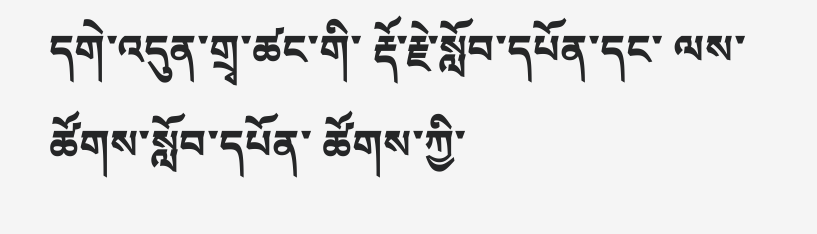དགེ་འདུན་གྲྭ་ཚང་གི་ རྡོ་རྗེ་སློབ་དཔོན་དང་ ལས་ཚོགས་སློབ་དཔོན་ ཚོགས་ཀྱི་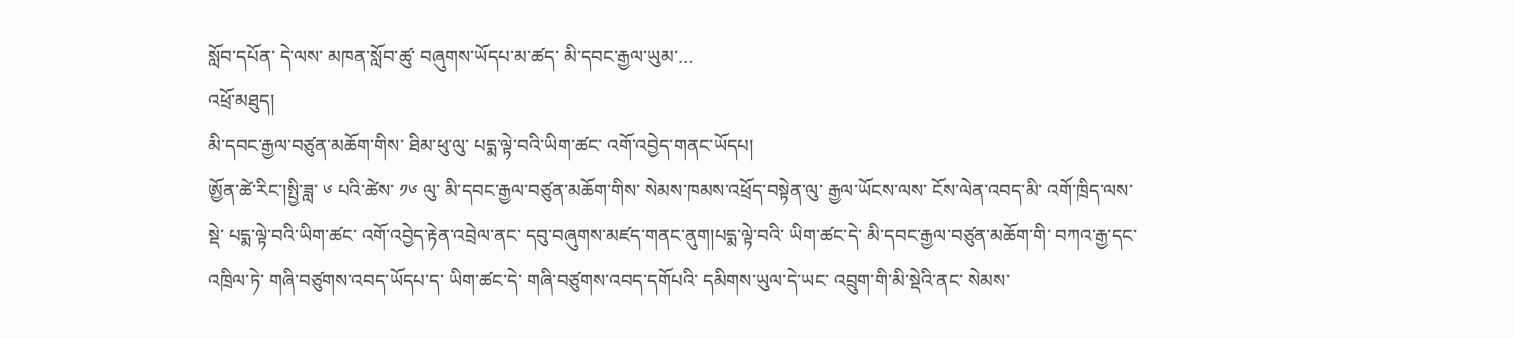སློབ་དཔོན་ དེ་ལས་ མཁན་སློབ་ཚུ་ བཞུགས་ཡོདཔ་མ་ཚད་ མི་དབང་རྒྱལ་ཡུམ་…
འཕྲོ་མཐུད།
མི་དབང་རྒྱལ་བཙུན་མཆོག་གིས་ ཐིམ་ཕུ་ལུ་ པདྨ་ལྟེ་བའི་ཡིག་ཚང་ འགོ་འབྱེད་གནང་ཡོདཔ།
ཨྱོན་ཚེ་རིང་།སྤྱི་ཟླ་ ༦ པའི་ཚེས་ ༡༦ ལུ་ མི་དབང་རྒྱལ་བཙུན་མཆོག་གིས་ སེམས་ཁམས་འཕྲོད་བསྟེན་ལུ་ རྒྱལ་ཡོངས་ལས་ ངོས་ལེན་འབད་མི་ འགོ་ཁྲིད་ལས་སྡེ་ པདྨ་ལྟེ་བའི་ཡིག་ཚང་ འགོ་འབྱེད་རྟེན་འབྲེལ་ནང་ དབུ་བཞུགས་མཛད་གནང་ནུག།པདྨ་ལྟེ་བའི་ ཡིག་ཚང་དེ་ མི་དབང་རྒྱལ་བཙུན་མཆོག་གི་ བཀའ་རྒྱ་དང་འཁྲིལ་ཏེ་ གཞི་བཙུགས་འབད་ཡོདཔ་ད་ ཡིག་ཚང་དེ་ གཞི་བཙུགས་འབད་དགོཔའི་ དམིགས་ཡུལ་དེ་ཡང་ འབྲུག་གི་མི་སྡེའི་ནང་ སེམས་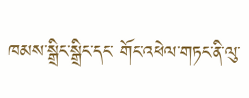ཁམས་སྒྲིང་སྒྲིང་དང་ གོང་འཕེལ་གཏང་ནི་ལུ་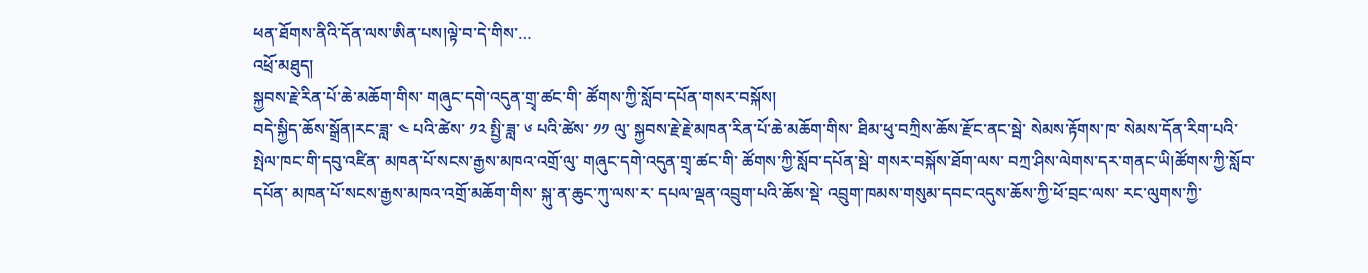ཕན་ཐོགས་ནིའི་དོན་ལས་ཨིན་པས།ལྟེ་བ་དེ་གིས་…
འཕྲོ་མཐུད།
སྐྱབས་རྗེ་རིན་པོ་ཆེ་མཆོག་གིས་ གཞུང་དགེ་འདུན་གྲྭ་ཚང་གི་ ཚོགས་ཀྱི་སློབ་དཔོན་གསར་བསྐོས།
བདེ་སྐྱིད་ཆོས་སྒྲོན།རང་ཟླ་ ༤ པའི་ཚེས་ ༡༢ སྤྱི་ཟླ་ ༦ པའི་ཚེས་ ༡༡ ལུ་ སྐྱབས་རྗེ་རྗེ་མཁན་རིན་པོ་ཆེ་མཆོག་གིས་ ཐིམ་ཕུ་བཀྲིས་ཆོས་རྫོང་ནང་སྦེ་ སེམས་རྟོགས་ཁ་ སེམས་དོན་རིག་པའི་ སྤེལ་ཁང་གི་དབུ་འཛིན་ མཁན་པོ་སངས་རྒྱས་མཁའ་འགྲོ་ལུ་ གཞུང་དགེ་འདུན་གྲྭ་ཚང་གི་ ཚོགས་ཀྱི་སློབ་དཔོན་སྦེ་ གསར་བསྐོས་ཐོག་ལས་ བཀྲ་ཤིས་ལེགས་དར་གནང་ཡི།ཚོགས་ཀྱི་སློབ་དཔོན་ མཁན་པོ་སངས་རྒྱས་མཁའ་འགྲོ་མཆོག་གིས་ སྐུ་ན་ཆུང་ཀུ་ལས་ར་ དཔལ་ལྡན་འབྲུག་པའི་ཆོས་སྡེ་ འབྲུག་ཁམས་གསུམ་དབང་འདུས་ཆོས་ཀྱི་ཕོ་བྲང་ལས་ རང་ལུགས་ཀྱི་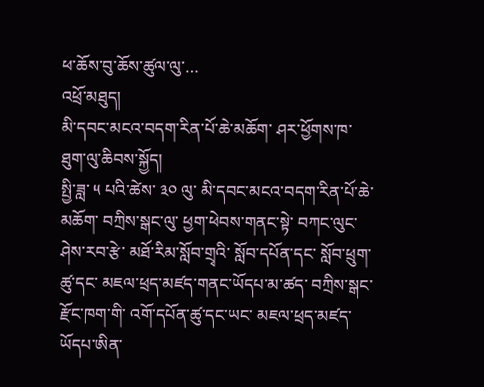ཕ་ཆོས་བུ་ཆོས་ཚུལ་ལུ་…
འཕྲོ་མཐུད།
མི་དབང་མངའ་བདག་རིན་པོ་ཆེ་མཆོག་ ཤར་ཕྱོགས་ཁ་ཐུག་ལུ་ཆིབས་སྐྱོད།
སྤྱི་ཟླ་ ༥ པའི་ཚེས་ ༣༠ ལུ་ མི་དབང་མངའ་བདག་རིན་པོ་ཆེ་མཆོག་ བཀྲིས་སྒང་ལུ་ ཕྱག་ཕེབས་གནང་སྟེ་ བཀང་ལུང་ཤེས་རབ་རྩེ་ མཐོ་རིམ་སློབ་གྲྭའི་ སློབ་དཔོན་དང་ སློབ་ཕྲུག་ཚུ་དང་ མཇལ་ཕྲད་མཛད་གནང་ཡོདཔ་མ་ཚད་ བཀྲིས་སྒང་ རྫོང་ཁག་གི་ འགོ་དཔོན་ཚུ་དང་ཡང་ མཇལ་ཕྲད་མཛད་ཡོདཔ་ཨིན་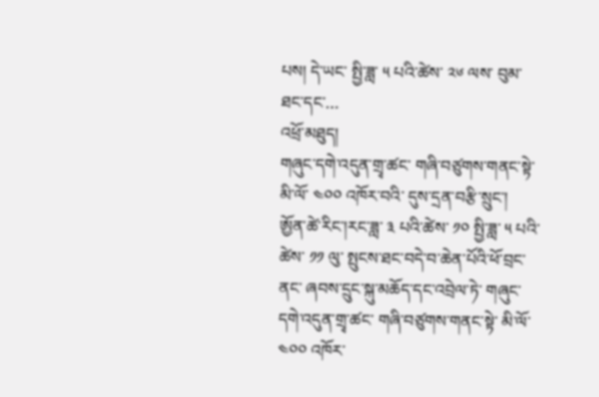པས། དེ་ཡང་ སྤྱི་ཟླ་ ༥ པའི་ཚེས་ ༢༦ ལས་ བུམ་ཐང་དང་…
འཕྲོ་མཐུད།
གཞུང་དགེ་འདུན་གྲྭ་ཚང་ གཞི་བཙུགས་གནང་སྟེ་ མི་ལོ་ ༤༠༠ འཁོར་བའི་ དུས་དྲན་བརྩི་སྲུང་།
ཨྱོན་ཚེ་རིང་།རང་ཟླ་ ༣ པའི་ཚེས་ ༡༠ སྤྱི་ཟླ་ ༥ པའི་ཚེས་ ༡༡ ལུ་ སྤུངས་ཐང་བདེ་བ་ཆེན་པོའི་ཕོ་བྲང་ནང་ ཞབས་དྲུང་སྐུ་མཆོད་དང་འབྲེལ་ཏེ་ གཞུང་དགེ་འདུན་གྲྭ་ཚང་ གཞི་བཙུགས་གནང་སྟེ་ མི་ལོ་ ༤༠༠ འཁོར་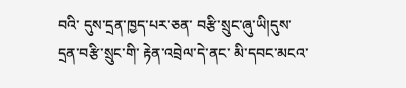བའི་ དུས་དྲན་ཁྱད་པར་ཅན་ བརྩི་སྲུང་ཞུ་ཡི།དུས་དྲན་བརྩི་སྲུང་གི་ རྟེན་འབྲེལ་དེ་ནང་ མི་དབང་མངའ་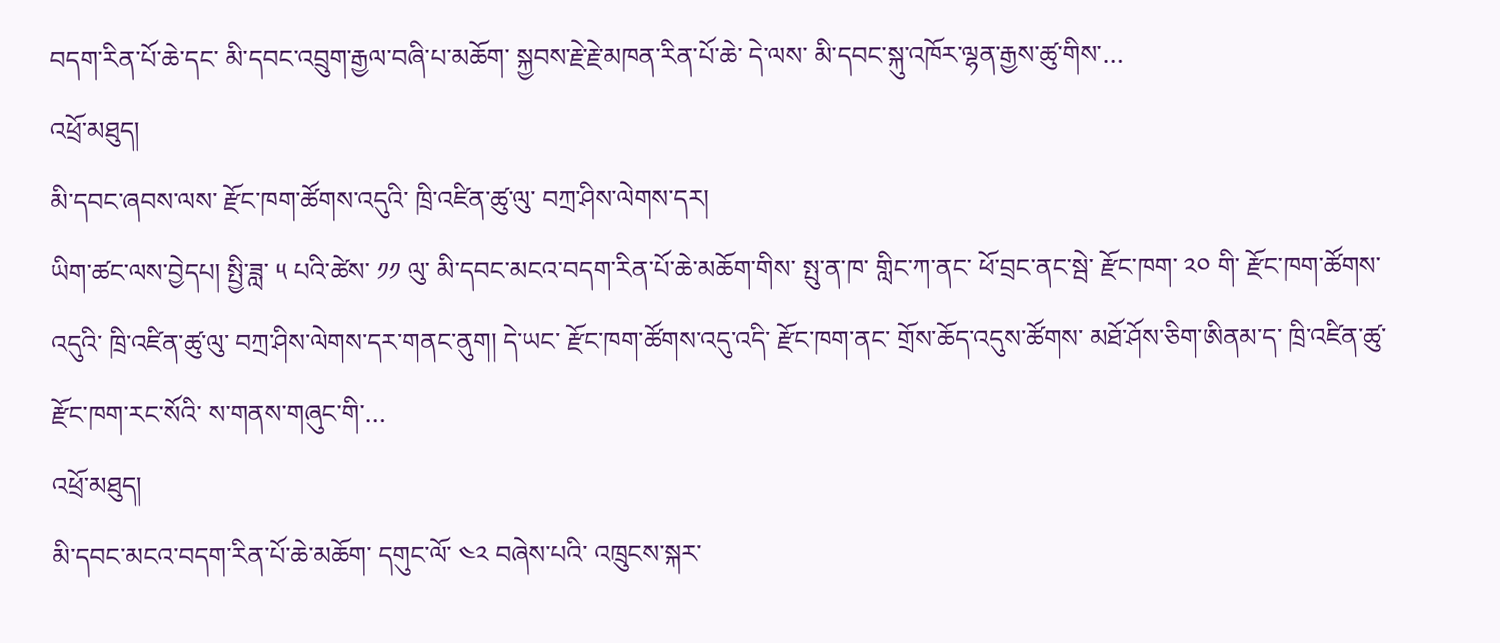བདག་རིན་པོ་ཆེ་དང་ མི་དབང་འབྲུག་རྒྱལ་བཞི་པ་མཆོག་ སྐྱབས་རྗེ་རྗེ་མཁན་རིན་པོ་ཆེ་ དེ་ལས་ མི་དབང་སྐུ་འཁོར་ལྷན་རྒྱས་ཚུ་གིས་…
འཕྲོ་མཐུད།
མི་དབང་ཞབས་ལས་ རྫོང་ཁག་ཚོགས་འདུའི་ ཁྲི་འཛིན་ཚུ་ལུ་ བཀྲ་ཤིས་ལེགས་དར།
ཡིག་ཚང་ལས་བྱེདཔ། སྤྱི་ཟླ་ ༥ པའི་ཚེས་ ༡༡ ལུ་ མི་དབང་མངའ་བདག་རིན་པོ་ཆེ་མཆོག་གིས་ སྤུ་ན་ཁ་ གླིང་ཀ་ནང་ ཕོ་བྲང་ནང་སྦེ་ རྫོང་ཁག་ ༢༠ གི་ རྫོང་ཁག་ཚོགས་འདུའི་ ཁྲི་འཛིན་ཚུ་ལུ་ བཀྲ་ཤིས་ལེགས་དར་གནང་ནུག། དེ་ཡང་ རྫོང་ཁག་ཚོགས་འདུ་འདི་ རྫོང་ཁག་ནང་ གྲོས་ཆོད་འདུས་ཚོགས་ མཐོ་ཤོས་ཅིག་ཨིནམ་ད་ ཁྲི་འཛིན་ཚུ་ རྫོང་ཁག་རང་སོའི་ ས་གནས་གཞུང་གི་…
འཕྲོ་མཐུད།
མི་དབང་མངའ་བདག་རིན་པོ་ཆེ་མཆོག་ དགུང་ལོ་ ༤༢ བཞེས་པའི་ འཁྲུངས་སྐར་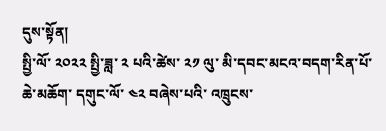དུས་སྟོན།
སྤྱི་ལོ་ ༢༠༢༢ སྤྱི་ཟླ་ ༢ པའི་ཚེས་ ༢༡ ལུ་ མི་དབང་མངའ་བདག་རིན་པོ་ཆེ་མཆོག་ དགུང་ལོ་ ༤༢ བཞེས་པའི་ འཁྲུངས་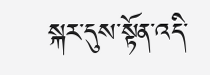སྐར་དུས་སྟོན་འདི་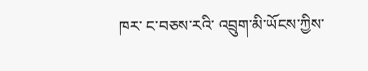ཁར་ ང་བཅས་རའི་ འབྲུག་མི་ཡོངས་ཀྱིས་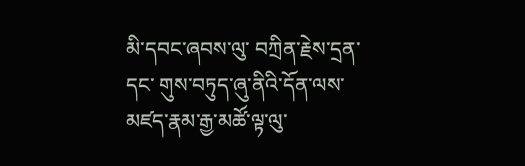མི་དབང་ཞབས་ལུ་ བཀྲིན་རྗེས་དྲན་དང་ གུས་བཏུད་ཞུ་ནིའི་དོན་ལས་ མཛད་རྣམ་རྒྱ་མཚོ་ལྟ་ལུ་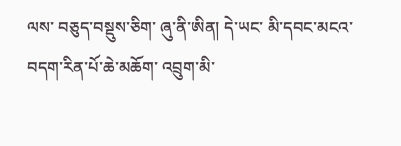ལས་ བཅུད་བསྡུས་ཅིག་ ཞུ་ནི་ཨིན། དེ་ཡང་ མི་དབང་མངའ་བདག་རིན་པོ་ཆེ་མཆོག་ འབྲུག་མི་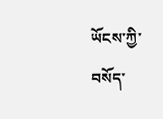ཡོངས་ཀྱི་ བསོད་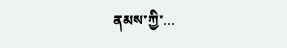ནམས་ཀྱི་…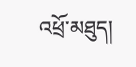འཕྲོ་མཐུད།